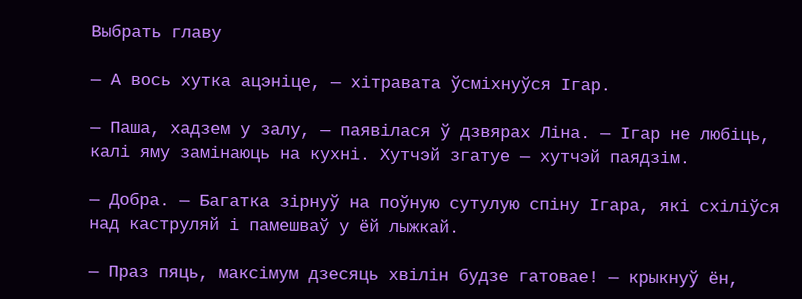Выбрать главу

— А вось хутка ацэніце, — хітравата ўсміхнуўся Ігар.

— Паша, хадзем у залу, — паявілася ў дзвярах Ліна. — Ігар не любіць, калі яму замінаюць на кухні. Хутчэй згатуе — хутчэй паядзім.

— Добра. — Багатка зірнуў на поўную сутулую спіну Ігара, які схіліўся над каструляй і памешваў у ёй лыжкай.

— Праз пяць, максімум дзесяць хвілін будзе гатовае! — крыкнуў ён,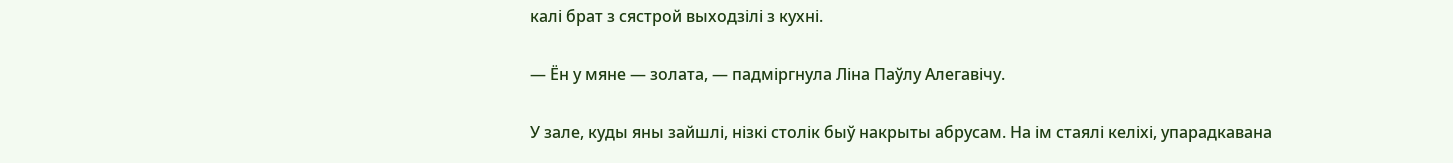калі брат з сястрой выходзілі з кухні.

— Ён у мяне — золата, — падміргнула Ліна Паўлу Алегавічу.

У зале, куды яны зайшлі, нізкі столік быў накрыты абрусам. На ім стаялі келіхі, упарадкавана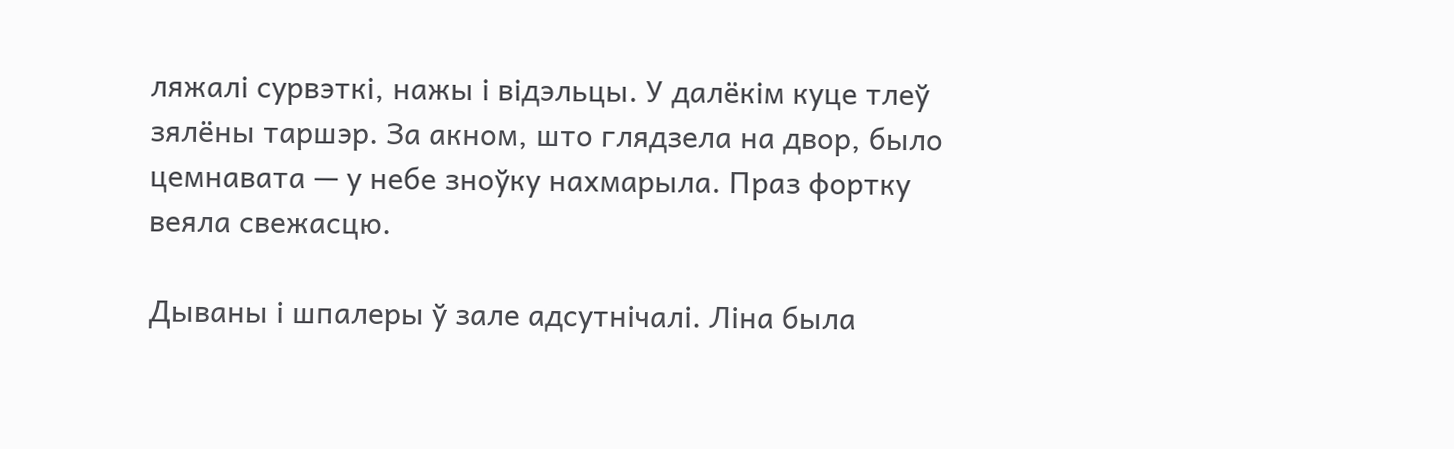ляжалі сурвэткі, нажы і відэльцы. У далёкім куце тлеў зялёны таршэр. За акном, што глядзела на двор, было цемнавата — у небе зноўку нахмарыла. Праз фортку веяла свежасцю.

Дываны і шпалеры ў зале адсутнічалі. Ліна была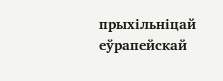прыхільніцай еўрапейскай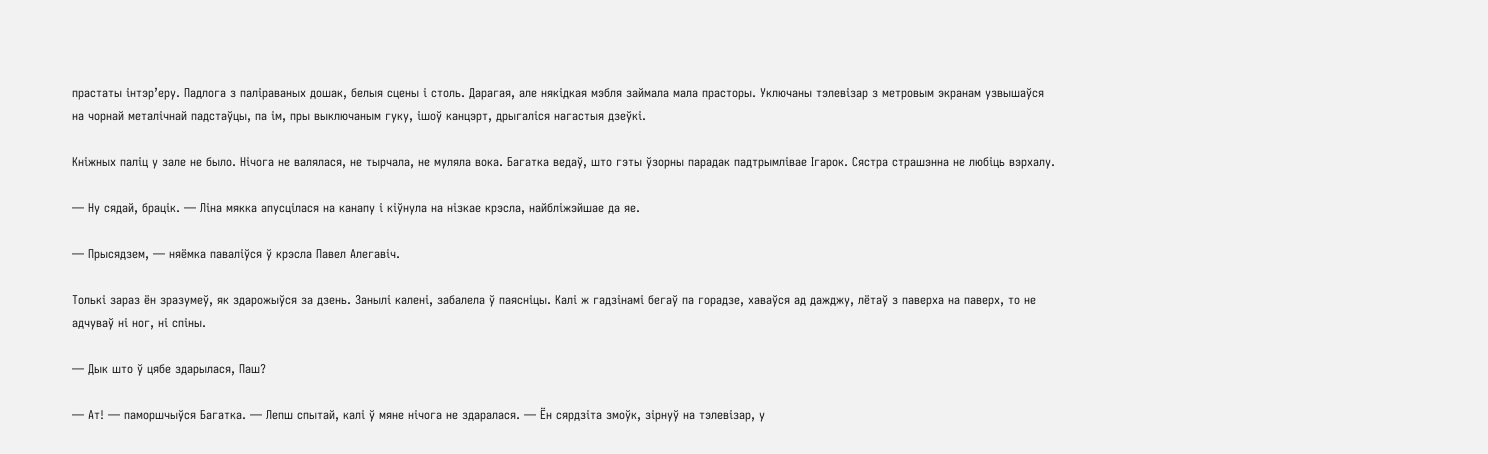прастаты інтэр’еру. Падлога з паліраваных дошак, белыя сцены і столь. Дарагая, але някідкая мэбля займала мала прасторы. Уключаны тэлевізар з метровым экранам узвышаўся на чорнай металічнай падстаўцы, па ім, пры выключаным гуку, ішоў канцэрт, дрыгаліся нагастыя дзеўкі.

Кніжных паліц у зале не было. Нічога не валялася, не тырчала, не муляла вока. Багатка ведаў, што гэты ўзорны парадак падтрымлівае Ігарок. Сястра страшэнна не любіць вэрхалу.

— Ну сядай, брацік. — Ліна мякка апусцілася на канапу і кіўнула на нізкае крэсла, найбліжэйшае да яе.

— Прысядзем, — няёмка паваліўся ў крэсла Павел Алегавіч.

Толькі зараз ён зразумеў, як здарожыўся за дзень. Занылі калені, забалела ў паясніцы. Калі ж гадзінамі бегаў па горадзе, хаваўся ад дажджу, лётаў з паверха на паверх, то не адчуваў ні ног, ні спіны.

— Дык што ў цябе здарылася, Паш?

— Ат! — паморшчыўся Багатка. — Лепш спытай, калі ў мяне нічога не здаралася. — Ён сярдзіта змоўк, зірнуў на тэлевізар, у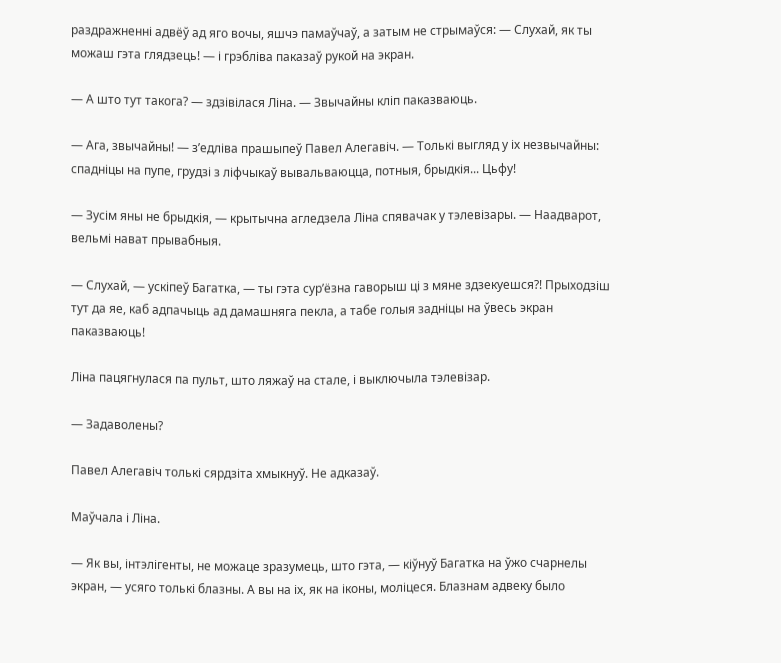раздражненні адвёў ад яго вочы, яшчэ памаўчаў, а затым не стрымаўся: — Слухай, як ты можаш гэта глядзець! — і грэбліва паказаў рукой на экран.

— А што тут такога? — здзівілася Ліна. — Звычайны кліп паказваюць.

— Ага, звычайны! — з’едліва прашыпеў Павел Алегавіч. — Толькі выгляд у іх незвычайны: спадніцы на пупе, грудзі з ліфчыкаў вывальваюцца, потныя, брыдкія... Цьфу!

— Зусім яны не брыдкія, — крытычна агледзела Ліна спявачак у тэлевізары. — Наадварот, вельмі нават прывабныя.

— Слухай, — ускіпеў Багатка, — ты гэта сур’ёзна гаворыш ці з мяне здзекуешся?! Прыходзіш тут да яе, каб адпачыць ад дамашняга пекла, а табе голыя задніцы на ўвесь экран паказваюць!

Ліна пацягнулася па пульт, што ляжаў на стале, і выключыла тэлевізар.

— Задаволены?

Павел Алегавіч толькі сярдзіта хмыкнуў. Не адказаў.

Маўчала і Ліна.

— Як вы, інтэлігенты, не можаце зразумець, што гэта, — кіўнуў Багатка на ўжо счарнелы экран, — усяго толькі блазны. А вы на іх, як на іконы, моліцеся. Блазнам адвеку было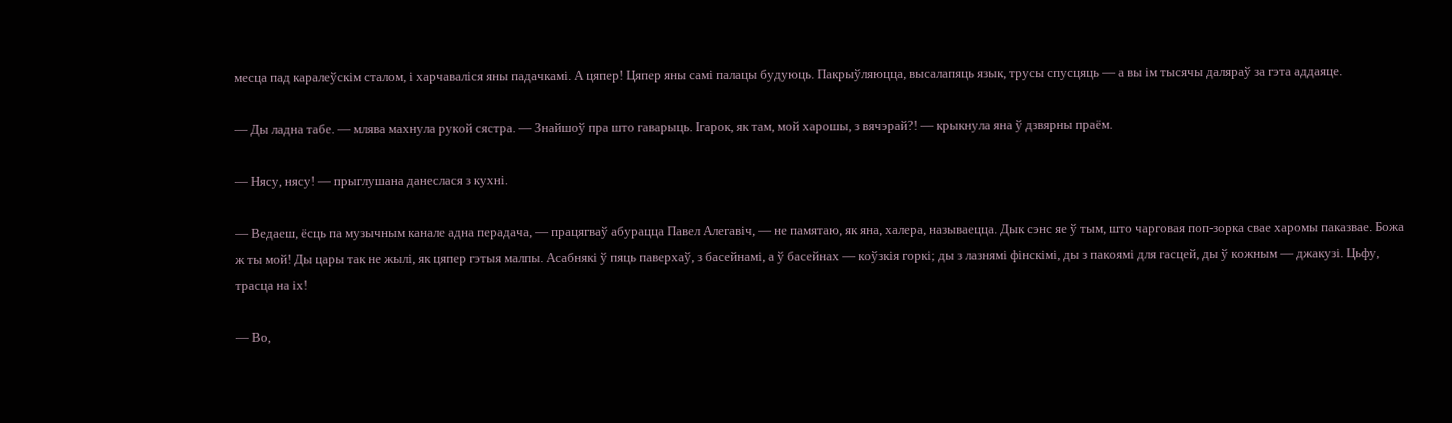месца пад каралеўскім сталом, і харчаваліся яны падачкамі. А цяпер! Цяпер яны самі палацы будуюць. Пакрыўляюцца, высалапяць язык, трусы спусцяць — а вы ім тысячы даляраў за гэта аддаяце.

— Ды ладна табе. — млява махнула рукой сястра. — Знайшоў пра што гаварыць. Ігарок, як там, мой харошы, з вячэрай?! — крыкнула яна ў дзвярны праём.

— Нясу, нясу! — прыглушана данеслася з кухні.

— Ведаеш, ёсць па музычным канале адна перадача, — працягваў абурацца Павел Алегавіч, — не памятаю, як яна, халера, называецца. Дык сэнс яе ў тым, што чарговая поп-зорка свае харомы паказвае. Божа ж ты мой! Ды цары так не жылі, як цяпер гэтыя малпы. Асабнякі ў пяць паверхаў, з басейнамі, а ў басейнах — коўзкія горкі; ды з лазнямі фінскімі, ды з пакоямі для гасцей, ды ў кожным — джакузі. Цьфу, трасца на іх!

— Во,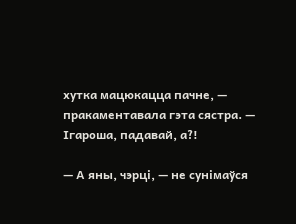хутка мацюкацца пачне, — пракаментавала гэта сястра. — Ігароша, падавай, а?!

— А яны, чэрці, — не сунімаўся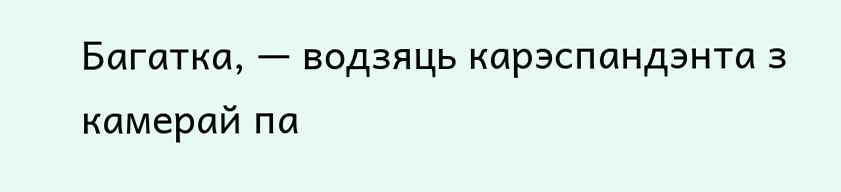Багатка, — водзяць карэспандэнта з камерай па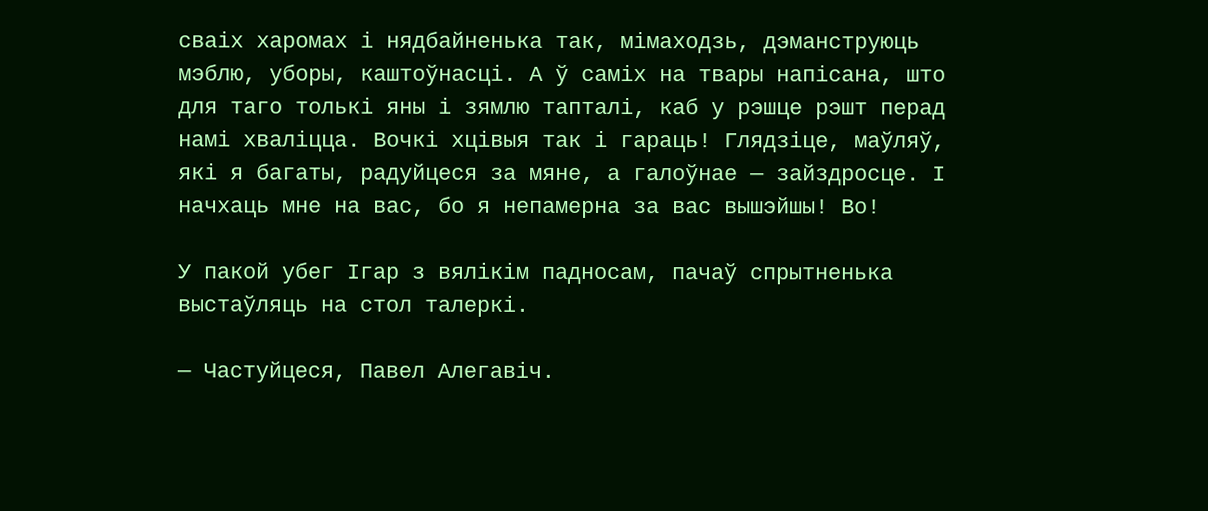сваіх харомах і нядбайненька так, мімаходзь, дэманструюць мэблю, уборы, каштоўнасці. А ў саміх на твары напісана, што для таго толькі яны і зямлю тапталі, каб у рэшце рэшт перад намі хваліцца. Вочкі хцівыя так і гараць! Глядзіце, маўляў, які я багаты, радуйцеся за мяне, а галоўнае — зайздросце. І начхаць мне на вас, бо я непамерна за вас вышэйшы! Во!

У пакой убег Ігар з вялікім падносам, пачаў спрытненька выстаўляць на стол талеркі.

— Частуйцеся, Павел Алегавіч.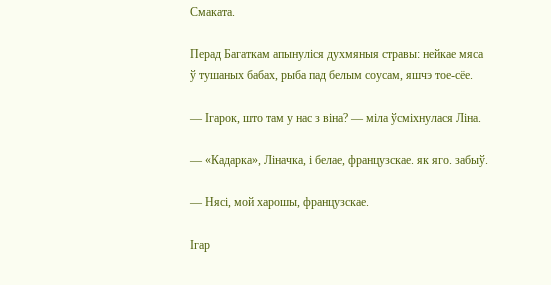Смаката.

Перад Багаткам апынуліся духмяныя стравы: нейкае мяса ў тушаных бабах, рыба пад белым соусам, яшчэ тое-сёе.

— Ігарок, што там у нас з віна? — міла ўсміхнулася Ліна.

— «Кадарка», Ліначка, і белае, французскае. як яго. забыў.

— Нясі, мой харошы, французскае.

Ігар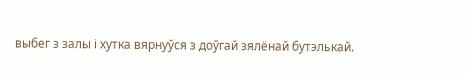выбег з залы і хутка вярнуўся з доўгай зялёнай бутэлькай.